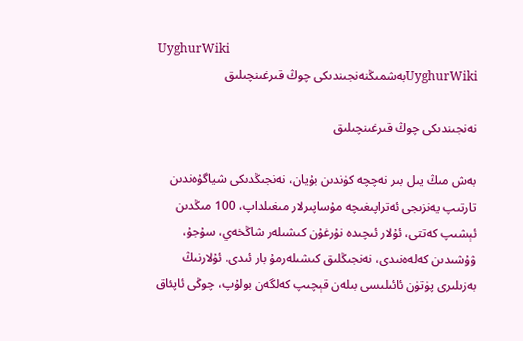UyghurWiki
UyghurWikiبەشمىڭنەنجىندىكى چوڭ قىرغىنچىلىق

نەنجىندىكى چوڭ قىرغىنچىلىق

بەش مىڭ يىل بىر نەچچە كۈندىن بۇيان، نەنجىڭدىكى شياگۇەندىن تارتىپ يەنزىجى ئەتراپىغىچە مۇساپىرلار مىغىلداپ، 100 مىڭدىن ئېشىپ كەتتى، ئۇلار ئىچىدە نۇرغۇن كىشىلەر شاڭخەي، سۇجۇ، ۋۇشىدىن كەلەەنىدى، نەنجىڭلىق كىشىلەرمۇ بار ئىدى. ئۇلارنىڭ بەزىلىرى پۈتۈن ئائىلىسى بىلەن قېچىپ كەلگەن بولۇپ، چوڭى ئاپئاق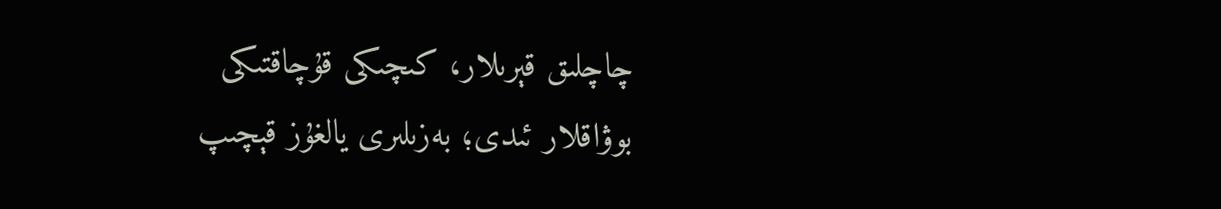چاچلىق قېرىلار، كىچىكى قۇچاقتىكى بوۋاقلار ئىدى؛ بەزىلىرى يالغۇز قېچىپ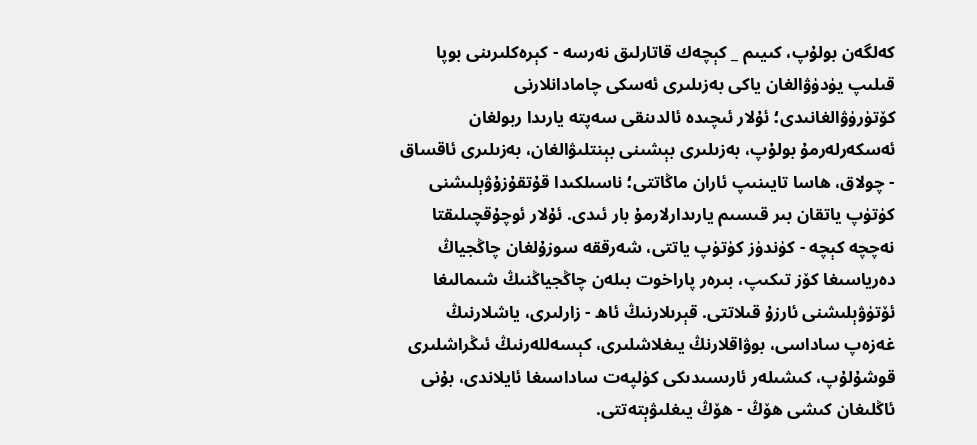كەلگەن بولۇپ، كىيىم _ كېچەك قاتارلىق نەرسە - كېرەكلىرىنى بوپا قىلىپ يۈدۈۋالغان ياكى بەزىلىرى ئەسكى چامادانلارنى كۆتۈرۈۋالغانىدى؛ ئۇلار ئىچىدە ئالدىنقى سەپتە يارىدا ربولغان ئەسكەرلەرمۇ بولۇپ، بەزىلىرى بېشىنى بېنتلىۋالغان، بەزىلىرى ئاقساق - چولاق، ھاسا تايىنىپ ئاران ماڭاتتى؛ ناسىلكىدا قۇتقۇزۇۋېلىشنى كۈتۈپ ياتقان بىر قىسىم يارىدارلارمۇ بار ئىدى. ئۇلار ئوچۇقچىلىقتا نەچچە كېچە - كۈندۈز كۈتۈپ ياتتى، شەرققە سوزۇلغان چاڭجياڭ دەرياسىغا كۆز تىكىپ، بىرەر پاراخوت بىلەن چاڭجياڭنىڭ شىمالىغا ئۆتۈۋېلىشنى ئارزۇ قىلاتتى. قېرىلارنىڭ ئاھ - زارلىرى، ياشلارنىڭ غەزەپ ساداسى، بوۋاقلارنڭ يىغلاشلىرى، كېسەللەرنىڭ ئىڭراشلىرى قوشۇلۇپ، كىشىلەر ئارىسىدىكى كۈلپەت ساداسىغا ئايلاندى، بۇنى ئاڭلىغان كىشى ھۆڭ - ھۆڭ يىغلىۋېتەتتى.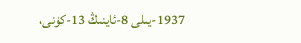1937-يىلى 8-ئاينىڭ 13-كۈنى،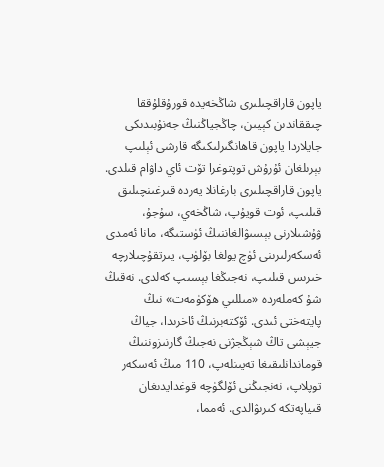ياپون قاراقچىلىرى شاڭخەيدە قورۇقلۇققا چىققاندىن كېيىن، چاڭجياڭنىڭ جەنۇبىدىكى جايلاردا ياپون قاھانگىرلىكىگە قارشى ئېلىپ بېرىلغان ئۇرۇش توپتوغرا تۆت ئاي داۋام قىلدى. ياپون قاراقچىلىرى بارغانلا يەردە قىرغىنچىلىق قىلىپ، ئوت قويۇپ، شاڭخەي، سۇجۇ، ۋۇشىلارنى بېسىۋالغاننىڭ ئۈستىگە، مانا ئەمدى ئەسكەرلىرىنى ئۈچ يولغا بۆلۈپ، يىرتقۇچىلارچە خىرىس قىلىپ، نەجىڭغا بېسىپ كەلدى. نەقىڭ شۇ كەملەردە «مىللىي ھۆكۈمەت» نىڭ پايتەختى ئىدى. ئۆكتەبرنىڭ ئاخرىدا، جياڭ جيېشى تاڭ شېڭجژنى نەجىڭ گارنىزوننىڭ قوماندانلىقىغا تەيىنلەپ، 110 مىڭ ئەسكەر توپلاپ، نەنجىڭنى ئۆلگۈچە قوغدايدىغان قىياپەتكە كىرىۋالدى. ئەمما،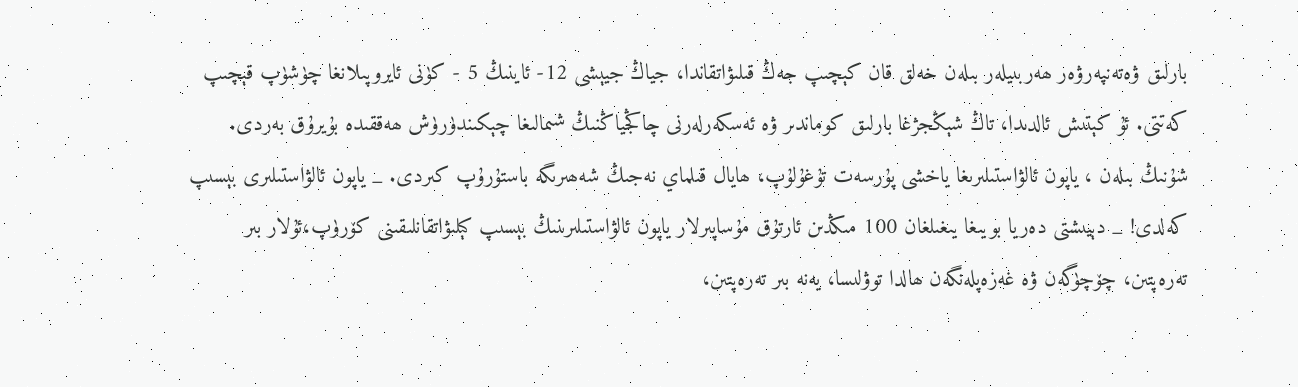بارلىق ۋەتەنپەرۋەر ھەربىيلەر بىلەن خەلق قان كېچىپ جەڭ قىلىۋاتقاندا، جياڭ جيېشى 12- ئاينىڭ 5 - كۈنى ئايروپىلانغا چۈشۈپ قېچىپ كەتتى. ئۇ كېتىش ئالدىدا، تاڭ شېڭجژغا بارلىق كوماندىر ۋە ئەسكەرلەرنى چاڭجياڭنىڭ شىمالىغا چېكىندۈرۈش ھەققىدە بۇيرۇق بەردى. شۇنىڭ بىلەن ، ياپون ئالۋاستىلىرىغا ياخشى پۇرسەت تۇغۇلۇپ، ھايال قىلماي نەجىڭ شەھىرىگە باستۇرۇپ كىردى. _ ياپون ئالۋاستىلىرى بېسىپ كەلدى! _ دېيىشتى دەريا بويىغا يىغىلغان 100 مىڭدىن ئارتۇق مۇساپىرلار ياپون ئالۋاستىلىرىنىڭ بېسىپ كېلىۋاتقانلىقىنى كۆرۈپ،ئۇلار بىر تەرەپتىن، چۆچۈگەن ۋە غەزەپلەنگەن ھالدا توۋلىسا، يەنە بىر تەرەپتىن،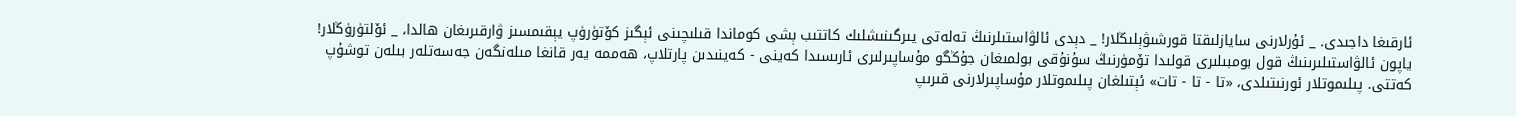ئارقىغا داجىدى. _ ئۇرلارنى سايازلىقتا قورشىۋېلىڭلار! _ دېدى ئالۋاستىلرنىڭ تەلەتى يىرگىنىشلىك كاتتىب ېشى كوماندا قىلىچىنى ئېگىز كۆتۈرۈپ يېقىمسىز ۋارقىرىغان ھالدا، _ ئۆلتۈرۈڭلار! ياپون ئالۋاستىلىرىنىڭ قول بومبىلىرى قولىدا تۆمۈرنىڭ سۇنۇقى بولمىغان جۇڭگو مۇساپىرلىرى ئارىسىدا كەينى - كەينىدىن پارتلاپ، ھەممە يەر قانغا مىلەنگەن جەسەتلەر بىلەن توشۇپ كەتتى. پىلىموتلار ئورنىتىلدى، «تا - تا - تات» ئېتىلغان پىلىموتلار مۇساپىرلارنى قىرىپ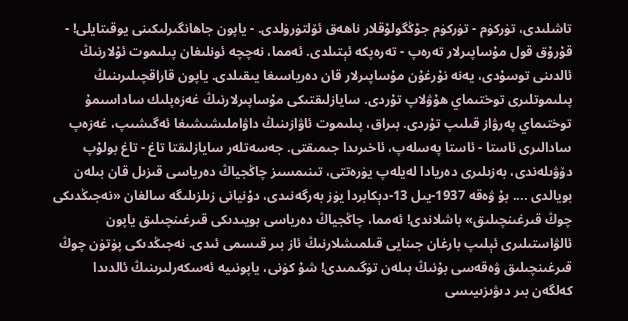تاشلىدى، تۈركۈم - تۈركۈم جۇڭگولۇقلار ناھەق ئۆلتۈرۈلدى. - ياپون جاھانگىرلىكىنى يوقىتايلى! - قۇرۇق قول مۇساپىرلار تەرەپ - تەرەپكە ئېتىلدى. ئەمما، نەچچە ئونلىغان پىلىموت ئۇلارنىڭ ئالدىنى توسۇدى، يەنە نۇرغۇن مۇساپىرلار قان دەرياسىغا يىقىلدى. ياپون قاراقچىلىرىنىڭ پىلىموتلىرى توختىماي ھۇۋلاپ تۇردى. سايازلىقتىكى مۇساپىرلارنىڭ غەزەپلىك ساداسىمۇ توختىماي پەرۋاز قىلىپ تۇردى. بىراق، پىلىموت ئاۋازىنىڭ داۋاملىشىشىغا ئەگىشىپ، غەزەپ سادالىرى ئاستا - ئاستا پەسلەپ، ئاخىرىدا جىمىقتى. جەسەتلەر سايازلىقتا تاغ - تاغ بولۇپ دۆۋىلەندى، بەزىلىرى دەريادا لەيلەپ يۈرەتتى، تىنىمسىز چاڭجياڭ دەرياسى قىزىل قان بىلەن بويالدى .... بۇ ۋەقە 1937-يىل 13-دېكابردا يۈز بەرگەنىدى، دۇنيانى زىلزىلىگە سالغان «نەجىڭدىكى چوڭ قىرغىنچىلىق» باشلاندى! ئەمما، چاڭجياڭ دەرياسى بويىدىكى قىرغىنچىلىق ياپون ئالۋاستىلىرى ئېلىپ بارغان جىنايى قىلمىشلارنىڭ ئاز بىر قىسمى ئىدى. نەجىڭدىكى پۈتۈن چوڭ قىرغىنچىلىق ۋەقەسى بۇنىڭ بىلەن تۈگىمىدى! شۇ كۈنى، ياپونىيە ئەسكەرلىرىنىڭ ئالدىدا كەلگەن بىر دىۋىزىيىسى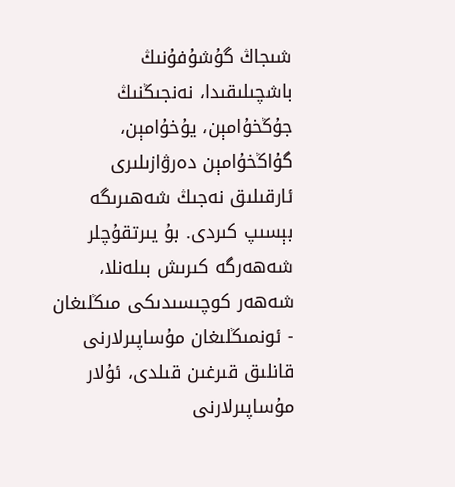شىجاڭ گۇشۇفۇنىڭ باشچىلىقىدا، نەنجىڭنىڭ جۇڭخۇامېن، يۇخۇامېن، گۇاڭخۇامېن دەرۋازىلىرى ئارقىلىق نەجىڭ شەھىرىگە بېسىپ كىردى. بۇ يىرتقۇچلر شەھەرگە كىرىش بىلەنلا، شەھەر كوچىسىدىكى مىڭلىغان - ئونمىڭلىغان مۇساپىرلارنى قانلىق قىرغىن قىلدى، ئۇلار مۇساپىرلارنى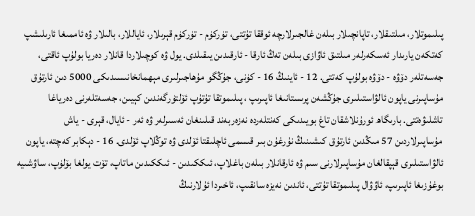پىلىموتلار، مىلتىقلار، تاپانچىلار بىلەن غالجىرلارچە ئوققا تۇتتى، تۈركۈم - تۈركۈم قېرىلار، ئاياللار، بالىلار ۋە ئاممىغا ئارىلىشپ كەتكەن يارىدار ئەسكەرلەر مىلتىق ئاۋازى بىلەن تەڭ ئارقا - ئارقىدىن يىقىلدى. يول ۋە كوچىلاردا قانلار دەريا بولۇپ ئاقتى، جەسەتلەر دۆۋە - دۆۋە بولۇپ كەتتى. 12 - ئاينىڭ 16 - كۈنى، جۇڭگو مۇھاجىرلىرى مېھمانخانىسىدىكى 5000 دىن ئارتۇق مۇساپىرنى ياپون ئالۋاستىلىرى جۇڭشەن پرىستانىغا ئاپىرىپ ، پىلىموتقا تۇتۇپ ئۆلتۈرگەندىن كېيىن، جەسەتلەرنى دەرياغا تاشلىۋەتتى. بارىگاھ ئورۇنلاشقان تاغ بويىدىكى كەنتلەردە نەزەربەند قىلىنغان ئەسىرلەر ۋە ئەر - ئايال، قېرى - ياش مۇساپىرلاردىن 57 مىڭدىن ئارتۇق كىشىنىڭ نۇرغۇن بىر قىسمى ئاچلىقتا ئۆلدى ۋە توڭلاپ ئۆلدى. 16 - دېكابر كەچتە، ياپون ئالۋاستىلىرى قېپقالغان مۇساپىرلارنى سىم ۋە ئارقانلار بىلەن باغلاپ، ئىككىدىن - ئىككىدىن ماتاپ، تۆت يولغا بۆلۈپ، ساۋشىيە بوغۇزىغا ئاپىرىپ، ئاۋۋال پىلىموتقا تۇتتى، ئاندىن نەيزە سانقىپ، ئاخىردا ئۇلارنىڭ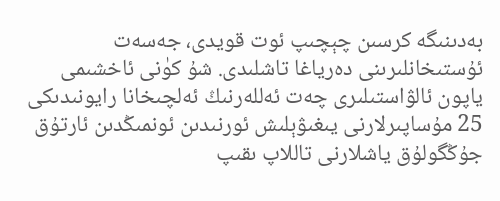بەدىنىگە كرسىن چېچىپ ئوت قويدى، جەسەت ئۇستىخانلىرىنى دەرياغا تاشلىدى. شۇ كۈنى ئاخشىمى ياپون ئالۋاستىلىرى چەت ئەللەرنىڭ ئەلچىخانا رايونىدىكى 25 مۇساپىرلارنى يىغىۋېلىش ئورنىدىن ئونمىڭدىن ئارتۇق جۇڭگولۇق ياشلارنى تاللاپ ىقىپ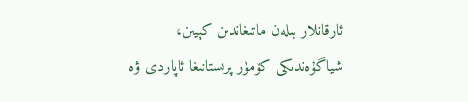ئارقانلار بىلەن ماتىغاندىن كېيىن، شياگۇەندىكى كۆمۈر پرىستانىغا ئاپاردى ۋە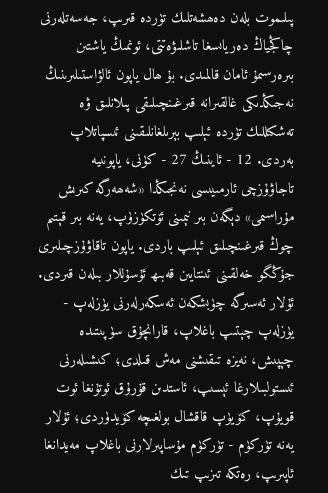پىلىموت بلەن دەھشەتلىك تۈردە قىرىپ، جەسەتلەرنى چاڭجياڭ دەرياىسغا تاشلىۋەتتى، ئونمىڭ ياشتىن بىرەرسىمۇ ئامان قالمىدى. بۇ ھال ياپون ئالۋاستىلىرىنىڭ نەجىڭدىكى غالقىرانە قىرغىنچىلىقى پىلانلىق ۋە تەشكىللىك تۈردە ئېلىپ بېرىلغانلىقىنى ئىسپاتلاپ بەردى. 12 - ئاينىڭ 27 - كۈنى، ياپونىيە تاجاۋۇزچى ئارمىيىسى نەنجىڭدا «شەھەرگە كىرىش مۇراسىمى» دېگەن بىر نېمىنى ئۆتكۈزۈپ، يەنە بىر قېتىم چوڭ قىرغىنچىلىق ئېلىپ باردى. ياپون تاقاۋۇزچىلىرى جۇڭگو خەلقىنى ئىنتايىن قەبىھ ئۇسۇللار بىلەن قىردى. ئۇلار ئەسىرگە چۈبشكەن ئەسكەرلەرنى يۈزلەپ - يۈزلەپ چېتىپ باغلاپ، قارانچۇق سۈپىتىدە چېپىش، نەيزە تىقىشنى مەش قىلدى؛ كىشىلەرنى ئىستولبىلارغا ئېسىپ، ئاستدىن قۇرۇق ئوتۇنغا ئوت قويۇپ، كۆيۈپ قاقشال بولغىچە كۆيدۈردى؛ ئۇلار يەنە تۈركۈم - تۈركۈم مۇساپىرلارنى باغلاپ مەيدانغا ئاپىرىپ، رەتكە تىزىپ تىك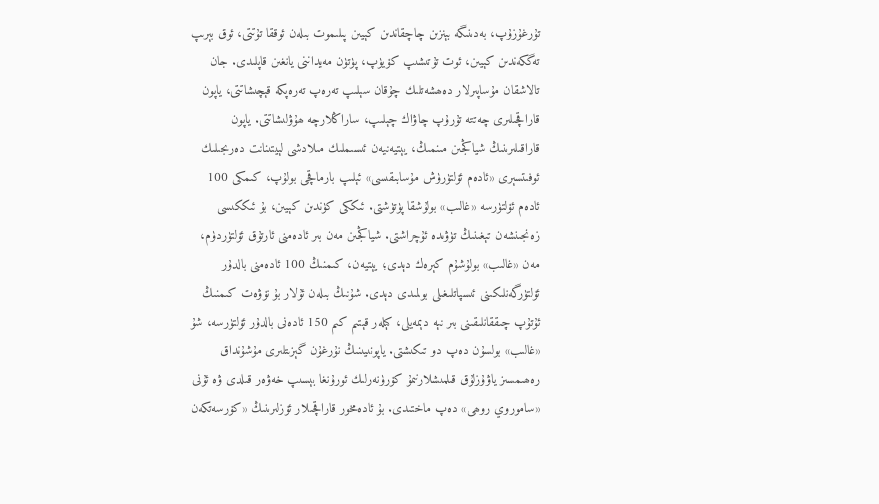تۇرغۇزۇپ، بەدىنىگە بېنزىن چاچقاندىن كېيىن پىلىموت بىلەن ئوققا تۇتتى، ئوق بېرىپ تەگكەندىن كېيىن، ئوت تۇتىشىپ كۆيۈپ، پۈتۈن مەيداننى يانغىن قاپلىدى. جان تالاشقان مۇساپىرلار دەھشەتلىك چۇقان سېلىپ تەرەپ تەرەپكە قېچىشاتتى، ياپون قاراقچىلىرى چەتتە تۇرۇپ چاۋاك چېلىپ، ساراڭلارچە ھۇۋلىشاتتى. ياپون قاراقىلىرىنىڭ شياڭجىن مىنمىڭ، يېتيەنيەن ئىسىملىك مىلادشى لېيتىنانت دەرىجىلىك ئوفىتسېرى «ئادەم ئۆلتۈرۈش مۇسابىقىسى» ئېلىپ بارماقچى بولۇپ، كىمكى 100 ئادەم ئۆلتۈرسە «غالىب» بولۇشقا پۈتۈشتى. ئىككى كۈندىن كېيىن، بۇ ئىككىسى زەنجىنشەن تېغىنىڭ تۈۋىدە ئۇچراشتى. شياڭجىن مەن بىر ئادەمنى ئارتۇق ئۆلتۈردۈم، مەن «غالىب» بولۇشۇم كېرەك دېدى؛ يېتيەن، كىمنىڭ 100 ئادەمنى بالدۇر ئۆلتۈرگەنلىكىنى ئىسپاتلىغىلى بولمىدى دېدى. شۇنىڭ بىلەن ئۇلار بۇ نۆۋەت كىمنىڭ ئۇتۇپ چىققانلىقىنى بىر نېە دېمەيلى، كېلەر قېتىم كىم 150 ئادەنى بالدۇر ئۆلتۈرسە، شۇ «غالىب» بولسۇن دەپ دو تىكىشتى. ياپونىيىنىڭ نۇرغۇن گېزىتلىرى مۇشۇنداق رەھىمسىز ياۋۇزلۇق قىلمىشلارنىمۇ كۆرۈنەرلىك ئورۇنغا بېسىپ خەۋەر قىلدى ۋە ئۇنى «ساموروي روھى» دەپ ماختىدى. بۇ ئادەمخور قاراقچىلار ئۆزلىرىنىڭ «كۆرسەتكەن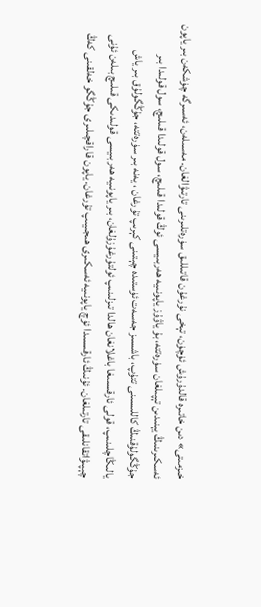خىزمىتى» دىن خاتىرە قالدۇرۇش ئۈچۈن، تېخى نۇرغۇن قاتىللىق سۈرەتلىرىنى تارتىۋالغان. مەسىلەن، ئەسىرگە چۈشكەن بىر ياپون ئەسكىرىنىڭ يېنىدىن تېپىلغان سۈرەتتە، بۇ ياۋۇز ياپونىيە ھەربىيسى ئوڭ قولىدا قىلىچ، سول قولىدا قىلىچ، سول قولىدا بىر جۇڭگولۇقنىڭ كاللىسىنى تتۇپ، باشسىز جەسەت ئۈستىدە چېتىنى كېرىپ تۇرغان ، يەنە بىر سۈرەتتە، جۇڭگولۇق بىر ياش يالىڭاچلىنىپ، قولى ئارقىسىغا باغلانغان ھالدا تىزلىنىپ ئولتۇرغۇزۇلغان، بىر ياپونىيە ھەربىيسى قولىدىكى قىلىچ بىلەن ئۇنى چېپىۋاتقانلىقى تارتىلغان. ئۇنىڭ ئارقىسىدا ئۈچ ياپونىيە ئەسكىرى ھىجىيىپ تۇرغان. ياپون قاراقچىلىرى جۇڭگو خەلقىنى كەڭ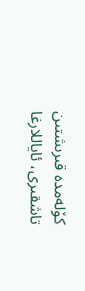كۆلەمدە قىرىشتىن تاشقىرى، ئاياللارغا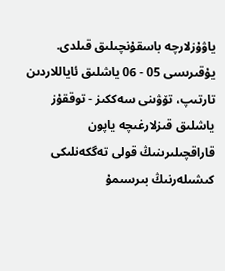ياۋۇزلارچە باسقۇنچىلىق قىلدى. يۇقىرىسى 05 - 06 ياشلىق ئاياللاردىن تارتىپ، تۆۋىنى سەككىز - توققۇز ياشلىق قىزلارغىچە ياپون قاراقچىلىرىنىڭ قولى تەگكەنلىكى كىشىلەرنىڭ بىرسىمۇ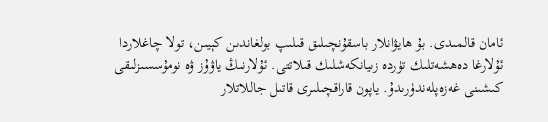ئامان قالمىدى. بۇ ھايۋانلار باسقۇنچىلىق قىلىپ بولغاندىن كېيىن، تولا چاغلاردا ئۇلارغا دەھشەتلىك تۈردە زىيانكەشلىك قىلاتتى. ئۇلارنىڭ ياۋۇز ۋە نومۇسسىزلىقى كىشىنى غەزەپلەندۈرىدۇ. ياپون قاراقچىلىرى قاتىل جاللاتلار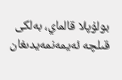بولۇپلا قالماي، بەلكى قىلچە ئەيمەنمەيدىغان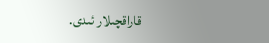قاراقچىلار ئىدى.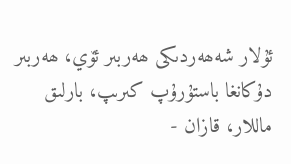ئۇلار شەھەردىكى ھەربىر ئۆي، ھەربىر دۇكانغا باستۇرۇپ كىرىپ، بارلىق ماللار، قازان -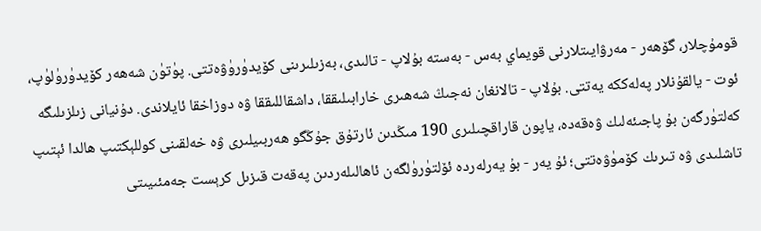قومۇچلار، گۆھەر - مەرۋايىتلارنى قويماي بەس - بەستە بۇلاپ - تالىدى، بەزىلىرىنى كۆيدۈرۈۋەتتى. پۈتۈن شەھەر كۆيدۈرۈلۈپ، ئوت - يالقۇنلار پەلەككە يەتتى. بۇلاپ - تالانغان نەجىڭ شەھىرى خارابىلىققا، داشقاللىققا ۋە دوزاخقا ئايلاندى. دۇنيانى زىلزىلىگە كەلتۈرگەن بۇ پاجىئەلىك ۋەقەدە، ياپون قاراقچىلىرى 190 مىڭدىن ئارتۇق جۇڭگو ھەربىيلىرى ۋە خەلقىنى كوللېكتىپ ھالدا ئېتىپ تاشلىدى ۋە تىرىك كۆمۈۋەتتى؛ ئۇ يەر - بۇ يەرلەردە ئۆلتۈرۈلگەن ئاھالىلەردىن پەقەت قىزىل كرېست جەمئىيىتى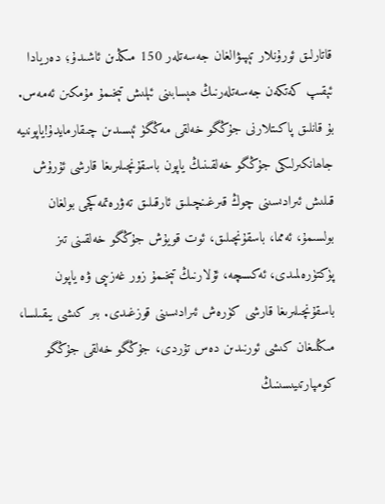قاتارلىق ئورۇنلار تېپىۋالغان جەسەتلەر 150 مىڭدىن ئاشىدۇ؛ دەريادا ئېقىپ كەتكەن جەسەتلەرنىڭ ھېسابىنى ئېلىش تېخىمۇ مۇمكىن ئەمەس. بۇ قانلىق پاكىتلارنى جۇڭگو خەلقى مەڭگۈ ئېسىدىن چىقارمايدۇ!ياپونىيە جاھانكىرلىكى جۇڭگو خەلقىنىڭ ياپون باسقۇنچىلىرىغا قارشى ئۇرۇش قىلىش ئىرادىسىنى چوڭ قىرغىنچىلىق ئارقىلىق تەۋرەتمەكچى بولغان بولسىمۇ، ئەمما، باسقۇنچىلىق، ئوت قويۇش جۇڭگو خەلقىنى تىز پۈكتۈرەلمىدى، ئەكسىچە، ئۇلارنىڭ تېخىمۇ زور غەزىپى ۋە ياپون باسقۇنچىلىرىغا قارشى كۈرەش ئىرادىسىنى قوزغىدى. بىر كىشى يىقىلسا، مىڭلىغان كىشى ئورنىدىن دەس تۇردى، جۇڭگو خەلقى جۇڭگو كومپارتىيىسىنىڭ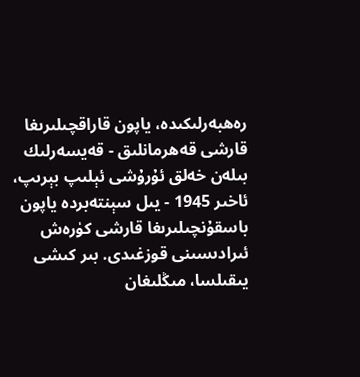رەھبەرلىكىدە، ياپون قاراقچىلىرىغا قارشى قەھرمانلىق - قەيسەرلىك بىلەن خەلق ئۇرۇشى ئېلىپ بېرىپ، ئاخىر 1945 - يىل سېنتەبردە ياپون باسقۇنچىلىرىغا قارشى كۈرەش ئىرادىسىنى قوزغىدى. بىر كىشى يىقىلسا، مىڭلىغان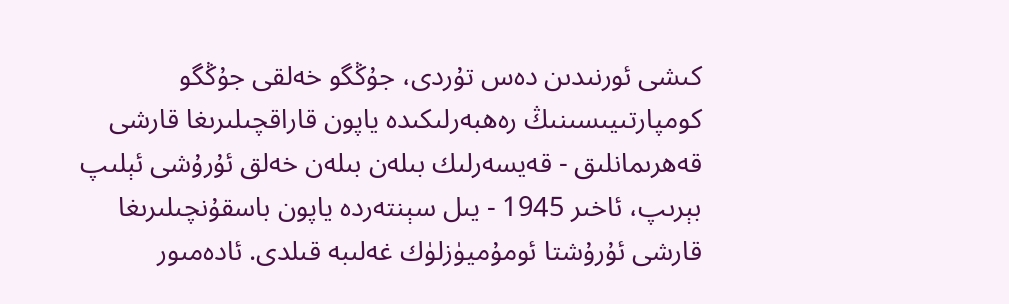كىشى ئورنىدىن دەس تۇردى، جۇڭگو خەلقى جۇڭگو كومپارتىيىسىنىڭ رەھبەرلىكىدە ياپون قاراقچىلىرىغا قارشى قەھرىمانلىق - قەيسەرلىك بىلەن بىلەن خەلق ئۇرۇشى ئېلىپ بېرىپ، ئاخىر 1945 - يىل سېنتەردە ياپون باسقۇنچىلىرىغا قارشى ئۇرۇشتا ئومۇميۈزلۈك غەلىبە قىلدى. ئادەمىور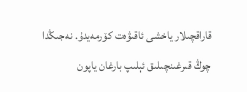قاراقچىلار ياخشى ئاقىۋەت كۆرمەيدۇ. نەجىڭدا چوڭ قىرغىنچىلىق ئېلىپ بارغان ياپون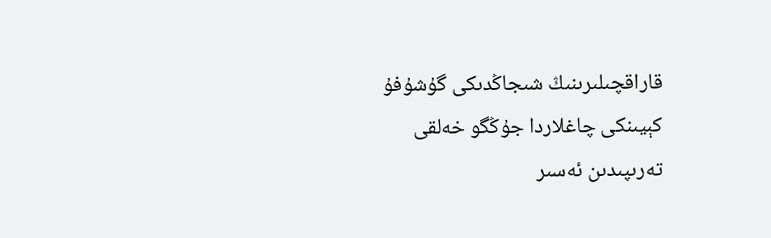قاراقچىلىرىنىڭ شىجاڭدىكى گۇشۇفۇ كېيىنكى چاغلاردا جۇڭگو خەلقى تەرىپىدىن ئەسىر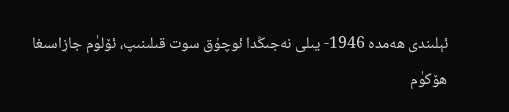ئېلىندى ھەمدە 1946- يىلى نەجىڭدا ئوچۇق سوت قىلىنىپ، ئۆلۈم جازاسىغا ھۆكۈم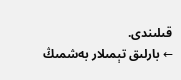قىلىندى.
← بارلىق تېمىلار بەشمىڭ